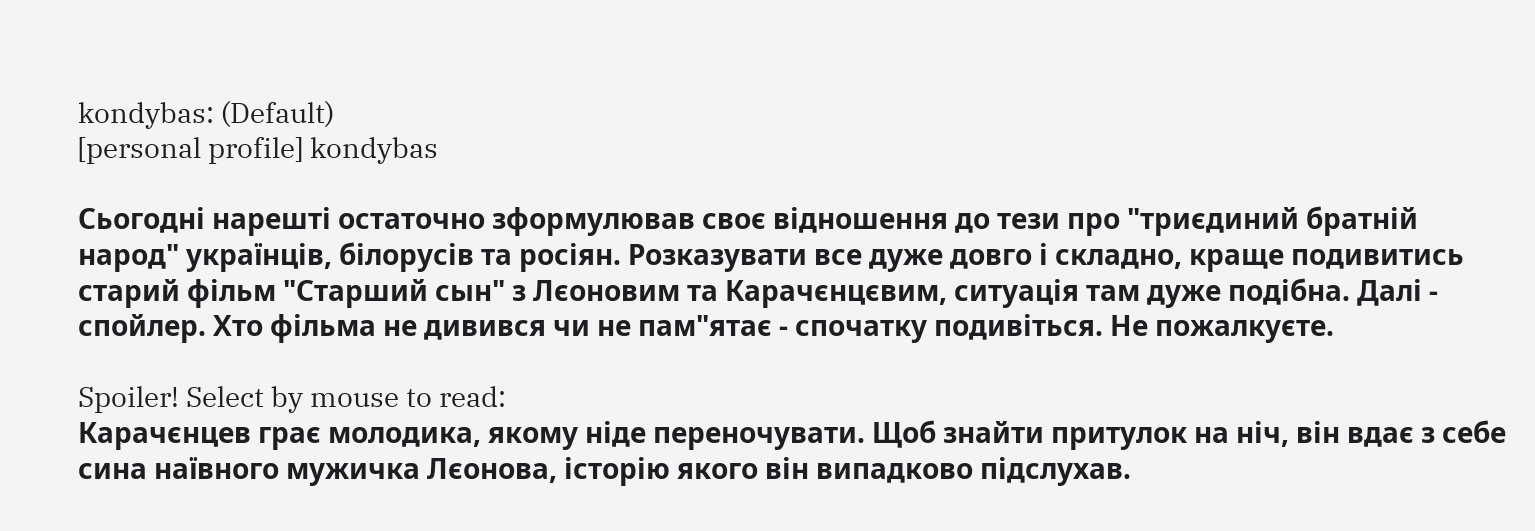kondybas: (Default)
[personal profile] kondybas

Сьогодні нарешті остаточно зформулював своє відношення до тези про "триєдиний братній народ" українців, білорусів та росіян. Розказувати все дуже довго і складно, краще подивитись старий фільм "Старший сын" з Лєоновим та Карачєнцєвим, ситуація там дуже подібна. Далі - спойлер. Хто фільма не дивився чи не пам"ятає - спочатку подивіться. Не пожалкуєте.

Spoiler! Select by mouse to read:
Карачєнцев грає молодика, якому ніде переночувати. Щоб знайти притулок на ніч, він вдає з себе сина наївного мужичка Лєонова, історію якого він випадково підслухав.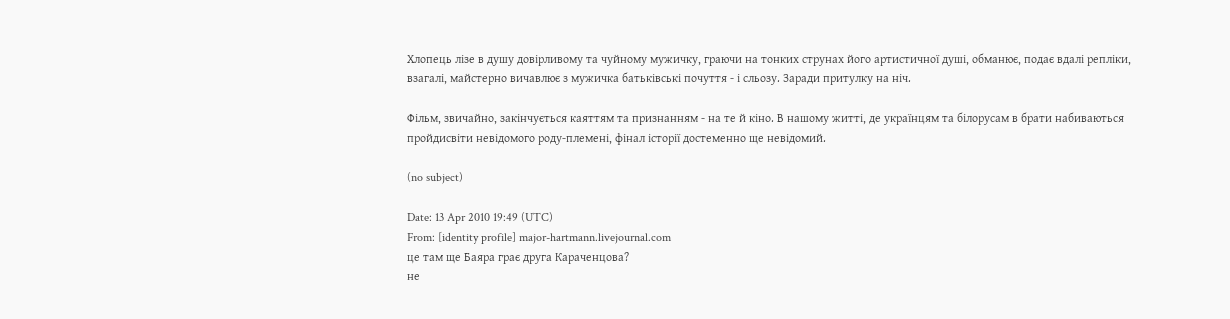Хлопець лізе в душу довірливому та чуйному мужичку, граючи на тонких струнах його артистичної душі, обманює, подає вдалі репліки, взагалі, майстерно вичавлює з мужичка батьківські почуття - і сльозу. Заради притулку на ніч.

Фільм, звичайно, закінчується каяттям та признанням - на те й кіно. В нашому житті, де українцям та білорусам в брати набиваються пройдисвіти невідомого роду-племені, фінал історії достеменно ще невідомий.

(no subject)

Date: 13 Apr 2010 19:49 (UTC)
From: [identity profile] major-hartmann.livejournal.com
це там ще Баяра грає друга Караченцова?
не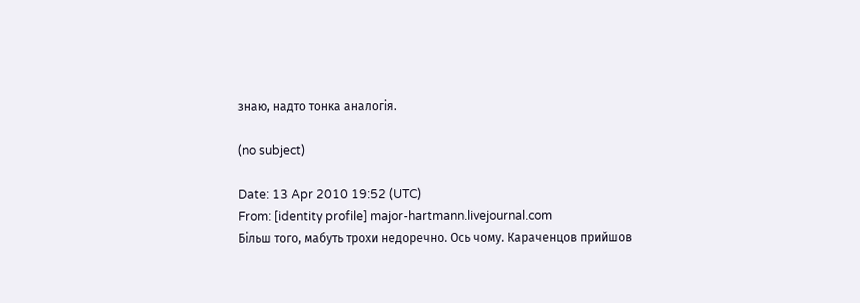знаю, надто тонка аналогія.

(no subject)

Date: 13 Apr 2010 19:52 (UTC)
From: [identity profile] major-hartmann.livejournal.com
Більш того, мабуть трохи недоречно. Ось чому. Караченцов прийшов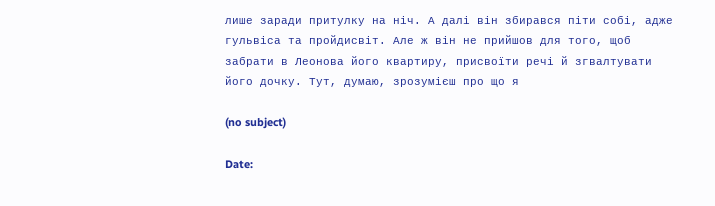лише заради притулку на ніч. А далі він збирався піти собі, адже гульвіса та пройдисвіт. Але ж він не прийшов для того, щоб забрати в Леонова його квартиру, присвоїти речі й згвалтувати його дочку. Тут, думаю, зрозумієш про що я

(no subject)

Date: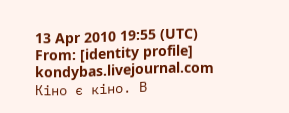13 Apr 2010 19:55 (UTC)
From: [identity profile] kondybas.livejournal.com
Кіно є кіно. В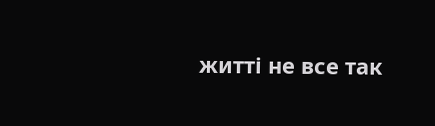житті не все так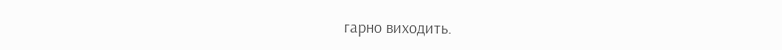гарно виходить.